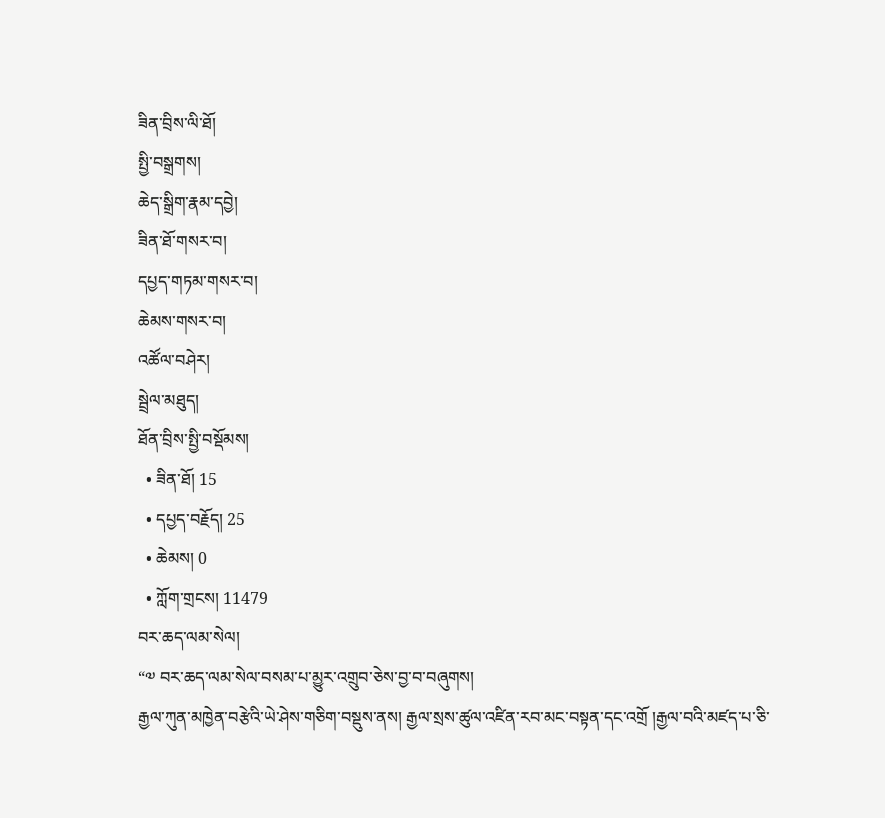ཟིན་བྲིས་ལི་ཐོ།
སྤྱི་བསྒྲགས།
ཆེད་སྒྲིག་རྣམ་དབྱེ།
ཟིན་ཐོ་གསར་བ།
དཔྱད་གཏམ་གསར་བ།
ཆེམས་གསར་བ།
འཚོལ་བཤེར།
སྦྲེལ་མཐུད།
ཐོན་བྲིས་སྤྱི་བསྡོམས།
  • ཟིན་ཐོ། 15
  • དཔྱད་བརྗོད། 25
  • ཆེམས། 0
  • ཀློག་གྲངས། 11479
བར་ཆད་ལམ་སེལ།
“༧ བར་ཆད་ལམ་སེལ་བསམ་པ་མྱུར་འགྲུབ་ཅེས་བྱ་བ་བཞུགས།
རྒྱལ་ཀུན་མཁྱེན་བརྩེའི་ཡེ་ཤེས་གཅིག་བསྡུས་ནས། རྒྱལ་སྲས་ཚུལ་འཛིན་རབ་མང་བསྟན་དང་འགྲོ །རྒྱལ་བའི་མཛད་པ་ཅི་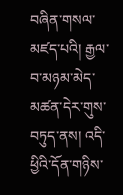བཞིན་གསལ་མཛད་པའི། རྒྱལ་བ་མཉམ་མེད་མཚན་དེར་གུས་བཏུད་ནས། འདི་ཕྱིའི་དོན་གཉིས་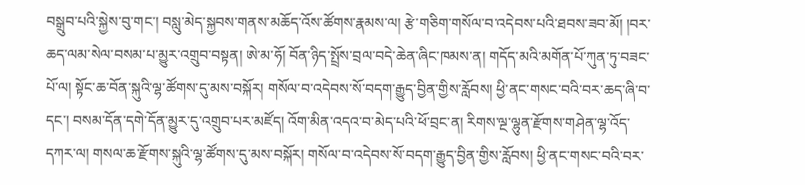བསྒྲུབ་པའི་སྐྱེས་བུ་གང་། བསླུ་མེད་སྐྱབས་གནས་མཆོད་འོས་ཚོགས་རྣམས་ལ། རྩེ་གཅིག་གསོལ་བ་འདེབས་པའི་ཐབས་ཟབ་མོ། །བར་ཆད་ལམ་སེལ་བསམ་པ་མྱུར་འགྲུབ་བསྟན། ཨེ་མ་ཧོ། བོན་ཉིད་སྤྲོས་བྲལ་བདེ་ཆེན་ཞིང་ཁམས་ན། གདོད་མའི་མགོན་པོ་ཀུན་ཏུ་བཟང་པོ་ལ། སྟོང་ཆ་བོན་སྐུའི་ལྷ་ཚོགས་དུ་མས་བསྐོར། གསོལ་བ་འདེབས་སོ་བདག་རྒྱུད་བྱིན་གྱིས་རློབས། ཕྱི་ནང་གསང་བའི་བར་ཆད་ཞི་བ་དང་། བསམ་དོན་དགེ་དོན་མྱུར་དུ་འགྲུབ་པར་མཛོད། འོག་མིན་འདའ་བ་མེད་པའི་ཕོ་བྲང་ན། རིགས་ལྔ་ལྷུན་རྫོགས་གཤེན་ལྷ་འོད་དཀར་ལ། གསལ་ཆ་རྫོགས་སྐུའི་ལྷ་ཚོགས་དུ་མས་བསྐོར། གསོལ་བ་འདེབས་སོ་བདག་རྒྱུད་བྱིན་གྱིས་རློབས། ཕྱི་ནང་གསང་བའི་བར་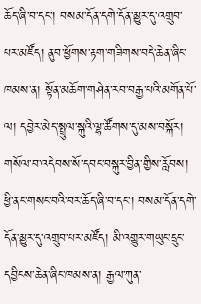ཆོད་ཞི་བ་དང་། བསམ་དོན་དགེ་དོན་མྱུར་དུ་འགྲུབ་པར་མཛོད། ནུབ་ཕྱོགས་རྟག་གཟིགས་བདེ་ཆེན་ཞིང་ཁམས་ན། སྟོན་མཆོག་གཤེན་རབ་བརྒྱ་པའི་མགོན་པོ་ལ། དབྱེར་མེད་སྤྲུལ་སྐུའི་ལྷ་ཚོགས་དུ་མས་བསྐོར། གསོལ་བ་འདེབས་སོ་དབང་བསྐུར་བྱིན་གྱིས་རློབས། ཕྱི་ནང་གསང་བའི་བར་ཆོད་ཞི་བ་དང་། བསམ་དོན་དགེ་དོན་མྱུར་དུ་འགྲུབ་པར་མཛོད། མི་འགྱུར་གཡུང་དྲུང་དབྱིངས་ཆེན་ཞིང་ཁམས་ན། རྒྱལ་ཀུན་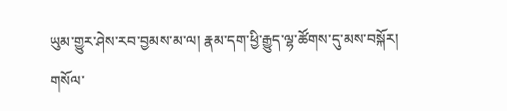ཡུམ་གྱུར་ཤེས་རབ་བྱམས་མ་ལ། རྣམ་དག་ཕྱི་རྒྱུད་ལྷ་ཚོགས་དུ་མས་བསྐོར། གསོལ་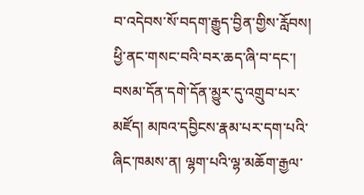བ་འདེབས་སོ་བདག་རྒྱུད་བྱིན་གྱིས་རློབས། ཕྱི་ནང་གསང་བའི་བར་ཆད་ཞི་བ་དང་། བསམ་དོན་དགེ་དོན་མྱུར་དུ་འགྲུབ་པར་མཛོད། མཁའ་དབྱིངས་རྣམ་པར་དག་པའི་ཞིང་ཁམས་ན། ལྷག་པའི་ལྷ་མཆོག་རྒྱལ་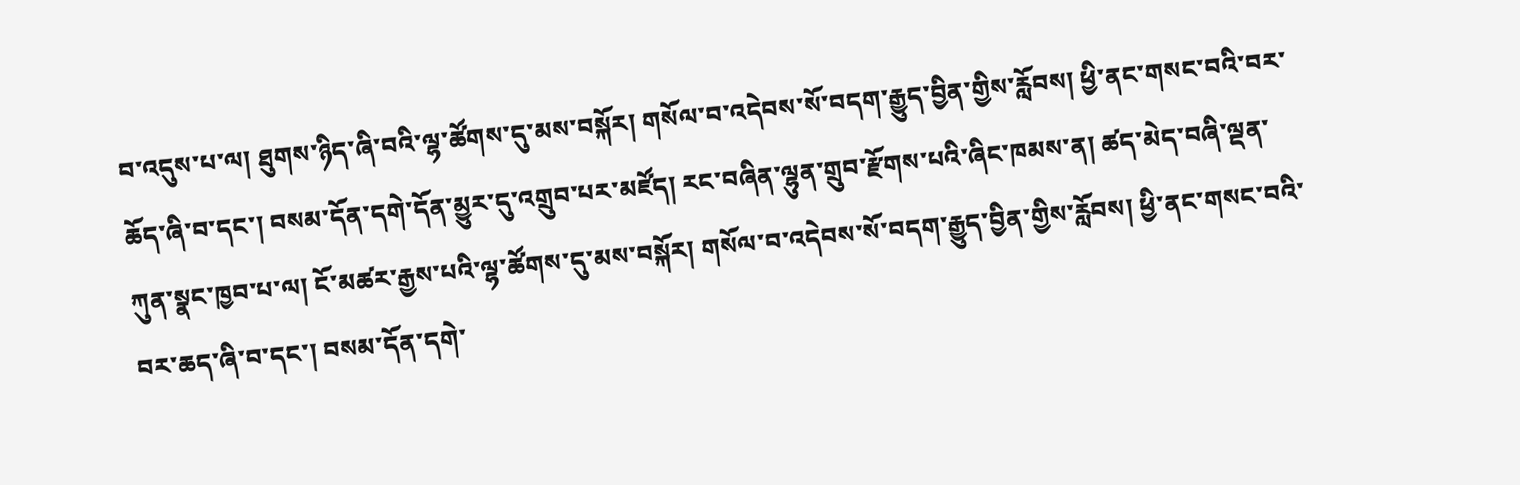བ་འདུས་པ་ལ། ཐུགས་ཉིད་ཞི་བའི་ལྷ་ཚོགས་དུ་མས་བསྐོར། གསོལ་བ་འདེབས་སོ་བདག་རྒྱུད་བྱིན་གྱིས་རློབས། ཕྱི་ནང་གསང་བའི་བར་ཆོད་ཞི་བ་དང་། བསམ་དོན་དགེ་དོན་མྱུར་དུ་འགྲུབ་པར་མཛོད། རང་བཞིན་ལྷུན་གྲུབ་རྫོགས་པའི་ཞིང་ཁམས་ན། ཚད་མེད་བཞི་ལྡན་ཀུན་སྣང་ཁྱབ་པ་ལ། ངོ་མཚར་རྒྱས་པའི་ལྷ་ཚོགས་དུ་མས་བསྐོར། གསོལ་བ་འདེབས་སོ་བདག་རྒྱུད་བྱིན་གྱིས་རློབས། ཕྱི་ནང་གསང་བའི་བར་ཆད་ཞི་བ་དང་། བསམ་དོན་དགེ་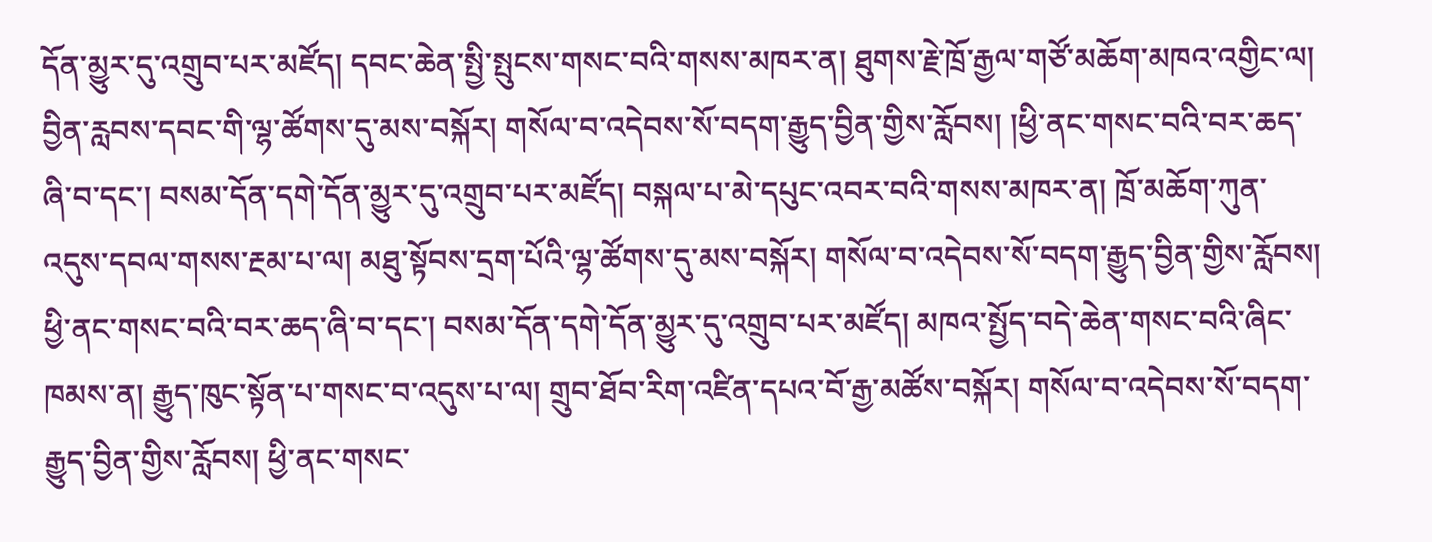དོན་མྱུར་དུ་འགྲུབ་པར་མཛོད། དབང་ཆེན་སྤྱི་སྤུངས་གསང་བའི་གསས་མཁར་ན། ཐུགས་རྗེ་ཁྲོ་རྒྱལ་གཙོ་མཆོག་མཁའ་འགྱིང་ལ། བྱིན་རླབས་དབང་གི་ལྷ་ཚོགས་དུ་མས་བསྐོར། གསོལ་བ་འདེབས་སོ་བདག་རྒྱུད་བྱིན་གྱིས་རློབས། །ཕྱི་ནང་གསང་བའི་བར་ཆད་ཞི་བ་དང་། བསམ་དོན་དགེ་དོན་མྱུར་དུ་འགྲུབ་པར་མཛོད། བསྐལ་པ་མེ་དཔུང་འབར་བའི་གསས་མཁར་ན། ཁྲོ་མཆོག་ཀུན་འདུས་དབལ་གསས་རྔམ་པ་ལ། མཐུ་སྟོབས་དྲག་པོའི་ལྷ་ཚོགས་དུ་མས་བསྐོར། གསོལ་བ་འདེབས་སོ་བདག་རྒྱུད་བྱིན་གྱིས་རློབས། ཕྱི་ནང་གསང་བའི་བར་ཆད་ཞི་བ་དང་། བསམ་དོན་དགེ་དོན་མྱུར་དུ་འགྲུབ་པར་མཛོད། མཁའ་སྤྱོད་བདེ་ཆེན་གསང་བའི་ཞིང་ཁམས་ན། རྒྱུད་ཁུང་སྟོན་པ་གསང་བ་འདུས་པ་ལ། གྲུབ་ཐོབ་རིག་འཛིན་དཔའ་བོ་རྒྱ་མཚོས་བསྐོར། གསོལ་བ་འདེབས་སོ་བདག་རྒྱུད་བྱིན་གྱིས་རློབས། ཕྱི་ནང་གསང་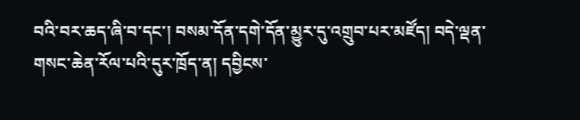བའི་བར་ཆད་ཞི་བ་དང་། བསམ་དོན་དགེ་དོན་མྱུར་དུ་འགྲུབ་པར་མཛོད། བདེ་ལྡན་གསང་ཆེན་རོལ་པའི་དུར་ཁྲོད་ན། དབྱིངས་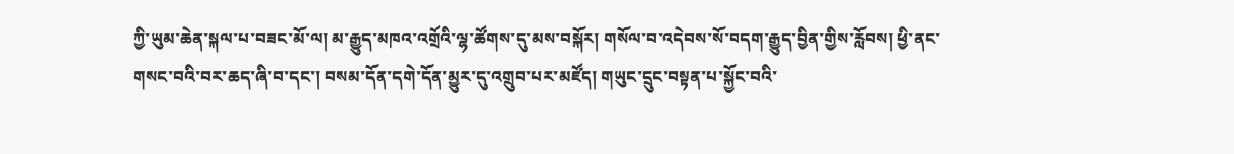ཀྱི་ཡུམ་ཆེན་སྐལ་པ་བཟང་མོ་ལ། མ་རྒྱུད་མཁའ་འགྲོའི་ལྷ་ཚོགས་དུ་མས་བསྐོར། གསོལ་བ་འདེབས་སོ་བདག་རྒྱུད་བྱིན་གྱིས་རློབས། ཕྱི་ནང་གསང་བའི་བར་ཆད་ཞི་བ་དང་། བསམ་དོན་དགེ་དོན་མྱུར་དུ་འགྲུབ་པར་མཛོད། གཡུང་དྲུང་བསྟན་པ་སྐྱོང་བའི་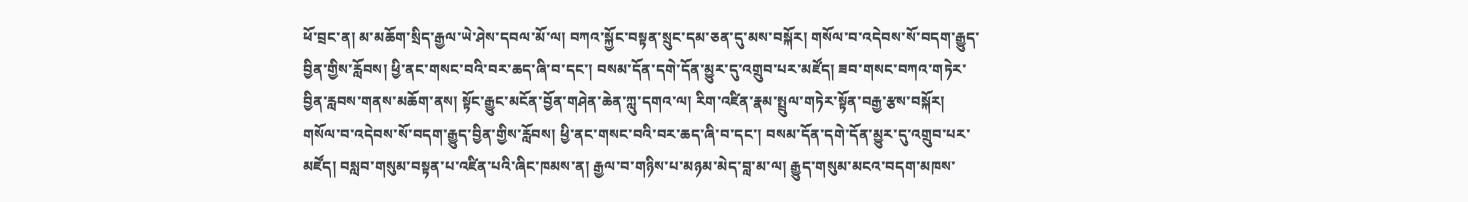ཕོ་བྲང་ན། མ་མཆོག་སྲིད་རྒྱལ་ཡེ་ཤེས་དབལ་མོ་ལ། བཀའ་སྐྱོང་བསྟན་སྲུང་དམ་ཅན་དུ་མས་བསྐོར། གསོལ་བ་འདེབས་སོ་བདག་རྒྱུད་བྱིན་གྱིས་རློབས། ཕྱི་ནང་གསང་བའི་བར་ཆད་ཞི་བ་དང་། བསམ་དོན་དགེ་དོན་མྱུར་དུ་འགྲུབ་པར་མཛོད། ཟབ་གསང་བཀའ་གཏེར་བྱིན་རླབས་གནས་མཆོག་ནས། སྟོང་རྒྱུང་མངོན་བྱོན་གཤེན་ཆེན་ཀླུ་དགའ་ལ། རིག་འཛིན་རྣམ་སྤྲུལ་གཏེར་སྟོན་བརྒྱ་རྩས་བསྐོར། གསོལ་བ་འདེབས་སོ་བདག་རྒྱུད་བྱིན་གྱིས་རློབས། ཕྱི་ནང་གསང་བའི་བར་ཆད་ཞི་བ་དང་། བསམ་དོན་དགེ་དོན་མྱུར་དུ་འགྲུབ་པར་མཛོད། བསླབ་གསུམ་བསྟན་པ་འཛིན་པའི་ཞིང་ཁམས་ན། རྒྱལ་བ་གཉིས་པ་མཉམ་མེད་བླ་མ་ལ། རྒྱུད་གསུམ་མངའ་བདག་མཁས་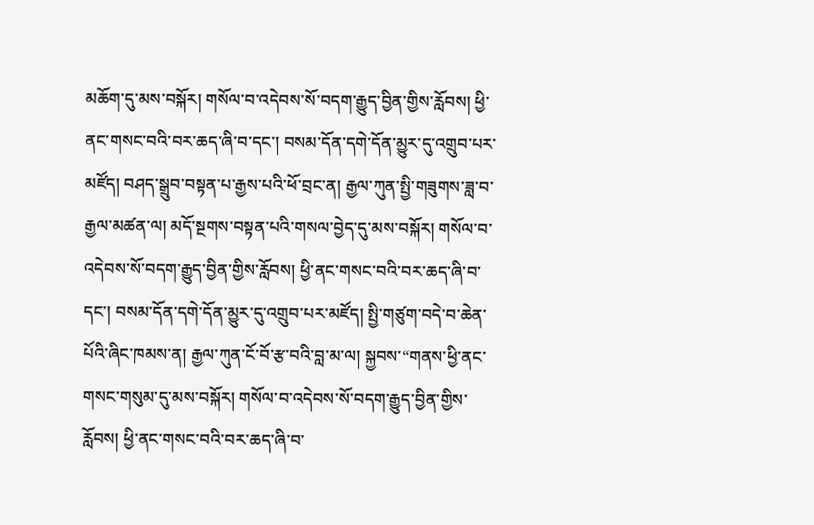མཆོག་དུ་མས་བསྐོར། གསོལ་བ་འདེབས་སོ་བདག་རྒྱུད་བྱིན་གྱིས་རློབས། ཕྱི་ནང་གསང་བའི་བར་ཆད་ཞི་བ་དང་། བསམ་དོན་དགེ་དོན་མྱུར་དུ་འགྲུབ་པར་མཛོད། བཤད་སྒྲུབ་བསྟན་པ་རྒྱས་པའི་ཕོ་བྲང་ན། རྒྱལ་ཀུན་སྤྱི་གཟུགས་ཟླ་བ་རྒྱལ་མཚན་ལ། མདོ་སྔགས་བསྟན་པའི་གསལ་བྱེད་དུ་མས་བསྐོར། གསོལ་བ་འདེབས་སོ་བདག་རྒྱུད་བྱིན་གྱིས་རློབས། ཕྱི་ནང་གསང་བའི་བར་ཆད་ཞི་བ་དང་། བསམ་དོན་དགེ་དོན་མྱུར་དུ་འགྲུབ་པར་མཛོད། སྤྱི་གཙུག་བདེ་བ་ཆེན་པོའི་ཞིང་ཁམས་ན། རྒྱལ་ཀུན་ངོ་བོ་རྩ་བའི་བླ་མ་ལ། སྐྱབས་“གནས་ཕྱི་ནང་གསང་གསུམ་དུ་མས་བསྐོར། གསོལ་བ་འདེབས་སོ་བདག་རྒྱུད་བྱིན་གྱིས་རློབས། ཕྱི་ནང་གསང་བའི་བར་ཆད་ཞི་བ་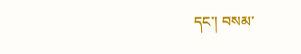དང་། བསམ་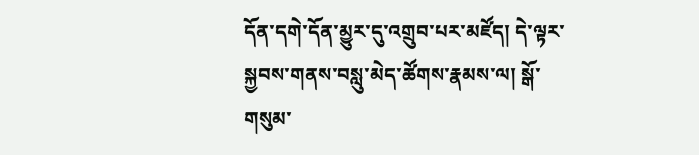དོན་དགེ་དོན་མྱུར་དུ་འགྲུབ་པར་མཛོད། དེ་ལྟར་སྐྱབས་གནས་བསླུ་མེད་ཚོགས་རྣམས་ལ། སྒོ་གསུམ་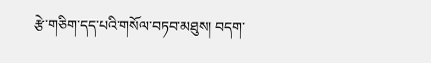རྩེ་གཅིག་དད་པའི་གསོལ་བཏབ་མཐུས། བདག་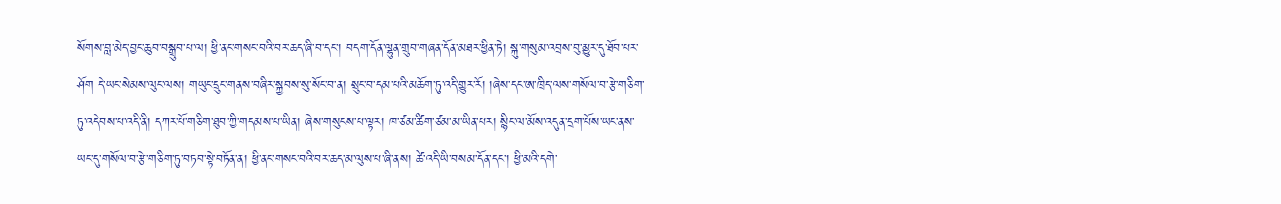སོགས་བླ་མེད་བྱང་ཆུབ་བསྒྲུབ་པ་ལ། ཕྱི་ནང་གསང་བའི་བར་ཆད་ཞི་བ་དང་། བདག་དོན་ལྷུན་གྲུབ་གཞན་དོན་མཐར་ཕྱིན་ཏེ། སྐུ་གསུམ་འབྲས་བུ་མྱུར་དུ་ཐོབ་པར་ཤོག དེ་ཡང་སེམས་ལུང་ལས། གཡུང་དྲུང་གནས་བཞིར་སྐྱབས་སུ་སོང་བ་ན། སྲུང་བ་དམ་པའི་མཆོག་ཏུ་འདི་གྱུར་རོ། །ཞེས་དང་ཨ་ཁྲིད་ལས་གསོལ་བ་རྩེ་གཅིག་ཏུ་འདེབས་པ་འདི་ནི། དཀར་པོ་གཅིག་ཐུབ་ཀྱི་གདམས་པ་ཡིན། ཞེས་གསུངས་པ་ལྟར། ཁ་ཙམ་ཚིག་ཙམ་མ་ཡིན་པར། སྙིང་ལ་མོས་འདུན་དྲག་པོས་ཡང་ནས་ཡང་དུ་གསོལ་བ་རྩེ་གཅིག་ཏུ་བཏབ་སྟེ་བཏོན་ན། ཕྱི་ནང་གསང་བའི་བར་ཆད་མ་ལུས་པ་ཞི་ནས། ཚེ་འདི་ཡི་བསམ་དོན་དང་། ཕྱི་མའི་དགེ་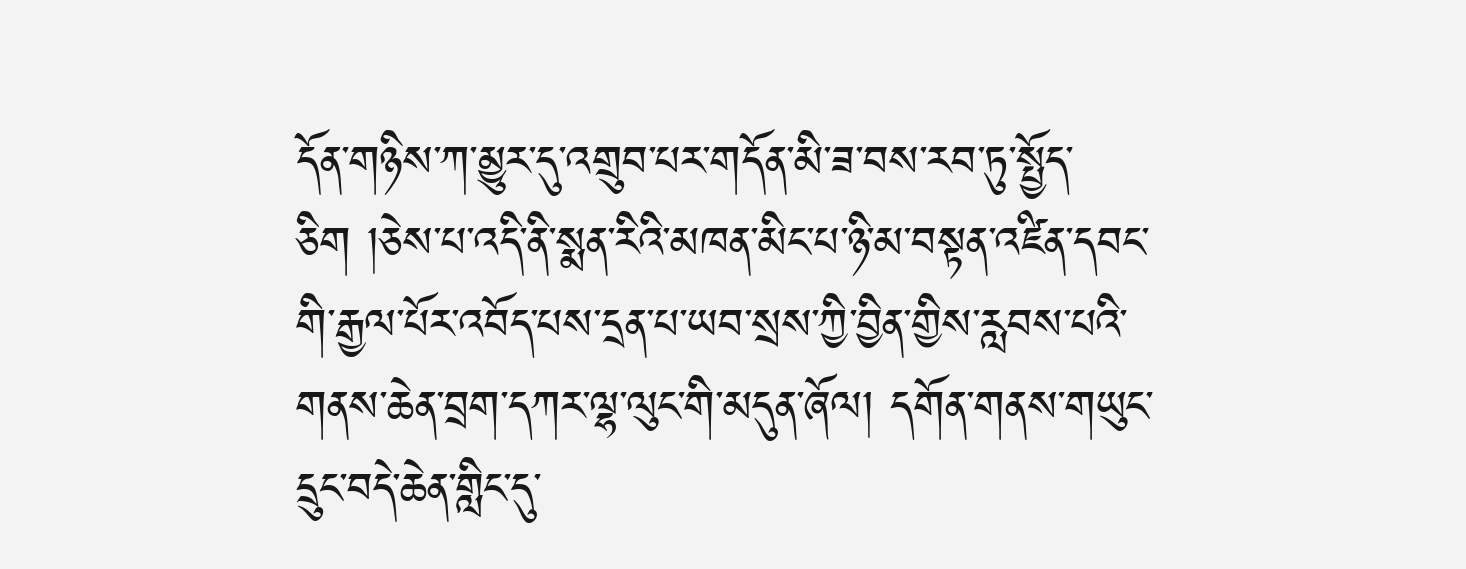དོན་གཉིས་ཀ་མྱུར་དུ་འགྲུབ་པར་གདོན་མི་ཟ་བས་རབ་ཏུ་སྤྱོད་ཅིག །ཅེས་པ་འདི་ནི་སྨན་རིའི་མཁན་མིང་པ་ཉི་མ་བསྟན་འཛིན་དབང་གི་རྒྱལ་པོར་འབོད་པས་དྲན་པ་ཡབ་སྲས་ཀྱི་བྱིན་གྱིས་རླབས་པའི་གནས་ཆེན་བྲག་དཀར་ལྷ་ལུང་གི་མདུན་ཞོལ། དགོན་གནས་གཡུང་དྲུང་བདེ་ཆེན་གླིང་དུ་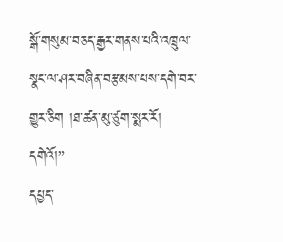སྒོ་གསུམ་བཅད་རྒྱར་གནས་པའི་འཁྲུལ་སྣང་ལ་ཤར་བཞིན་བརྩམས་པས་དགེ་བར་གྱུར་ཅིག །ཐ་ཚན་མུ་ཙུག་སྨར་རོ། དགེའོ།”
དཔྱད་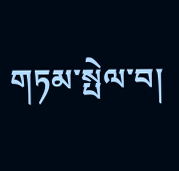གཏམ་སྤེལ་བ།